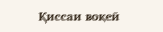Қиссаи воқеӣ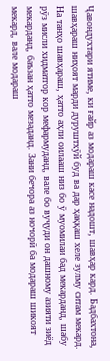Ҷавондухтари ятиме, ки ғайр аз модараш касе надошт, шавҳар кард. Бадбахтона, шавҳараш ниҳоят марди дуруштхӯй буд ва дар ҳаққаш хеле зулму ситам мекард. На танҳо шавҳараш, ҳатто аҳли оилааш низ бо ӯ муомилаи бад мекарданд, шабу рӯз мисли хидматгор кор мефармуданд, вале бо вуҷуди он дашному азияти зиёд мекарданд, баъзан ҳатто мезаданд. Зани бечора аз ночорӣ ба модараш шикоят мекард, вале модараш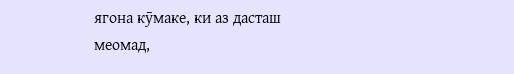ягона кӯмаке, ки аз дасташ меомад,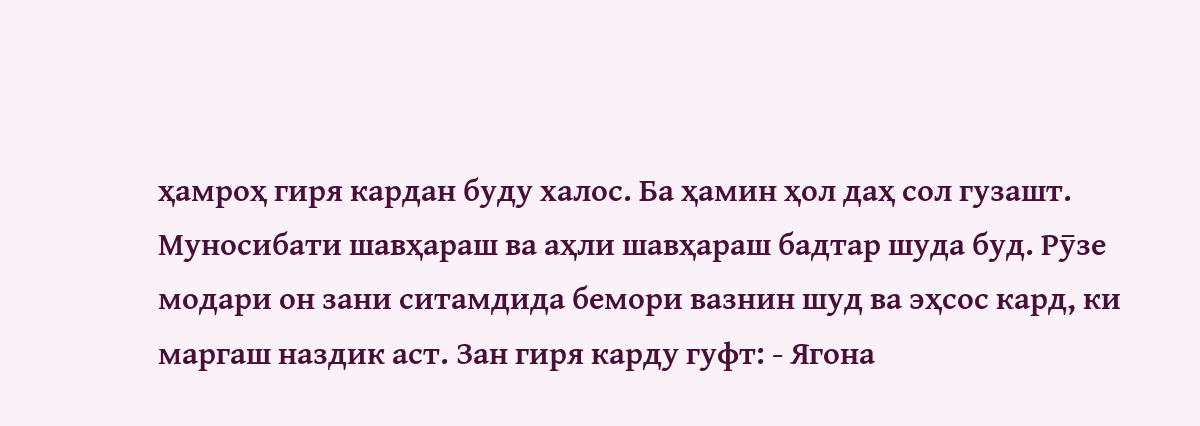ҳамроҳ гиря кардан буду халос. Ба ҳамин ҳол даҳ сол гузашт. Муносибати шавҳараш ва аҳли шавҳараш бадтар шуда буд. Рӯзе модари он зани ситамдида бемори вазнин шуд ва эҳсос кард, ки маргаш наздик аст. Зан гиря карду гуфт: - Ягона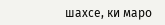шахсе, ки маро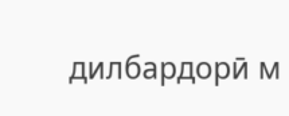дилбардорӣ м